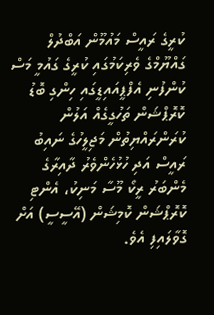ކުރީގެ ރައީސް މައުމޫން އަބްދުލް ގައްޔޫމްގެ ވެރިކަމުގައި ކުރީގެ ގައުމީ މަސް ކުންފުނި އެފްޕީއައިޑީގައި ހިންގި ބޮޑު ކޮރޮޕްޝަން ތަހުގީގެއް އަލުން ކުރަންރައްޔިތުން މަޖިލީހުގެ ނައިބު ރައީސް އަދި ހުޅުހެންވެރު ދާއިރާގެ މެންބަރު ރީކޯ މޫސާ މަނިކު، އެންޓި ކޮރޮޕްޝަން ކޮމިޝަން (އޭސީސީ) އަށް ގޮވާލައިފި އެވެ.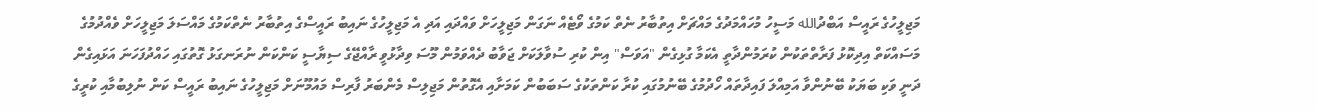މަޖިލީހުގެ ރައީސް އަބްދުالله މަސީހު މުހައްމަދުގެ މައްޗަށް އިތުބާރު ނެތް ކަމުގެ ވޯޓެއް ނަގަން މަޖިލީހަށް ވައްދައި އަދި އެ މަޖިލީހުގެ ނައިބު ރައީސްގެ އިތުބާރު ނެތްކަމުގެ މައްސަލަ މަޖިލީހަށް ވެއްދުމުގެ މަސައްކަތް އިދިކޮޅު ފަރާތްތަކުން ކުރަމުންދާތީ އެކަމާ ގުޅިގެން "އަވަސް" އިން ކުރި ސުވާލަކަށް ޖަވާބު ދެއްވަމުން މޫސަ ވިދާޅުވީ ރާއްޖޭގެ ސިޔާސީ ކަންކަން ނުރަނގަޅު ގޮތުގައި ހައްދުފަހަނަ އަޅައިގެން ދަނީ ވަކި ބަޔަކު ބޭނުންވާ އަމިއްލަ ފައިދާތައް ހޯދުމުގެ ބޭނުމުގައި ކުރާ ކަންތަކުގެ ސަބަބުން ކަމަށާއި އެގޮތުން މަޖިލިސް މެންބަރު ފާރިސް މައުމޫނަށް މަޖިލީހުގެ ނައިބު ރައީސް ކަން ނުލިބުމާއި ކުރީގެ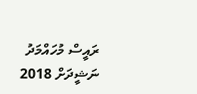ރައީސް މުހައްމަދު ނަޝީދަށް 2018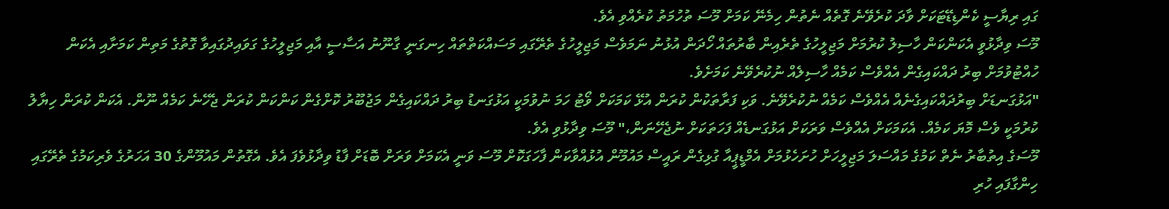ގައި ރިޔާސީ ކެންޑިޑޭޓަކަށް ވާދަ ކުރެވޭނެ ގޮތެއް ނެތުން ހިމެނޭ ކަމަށް މޫސަ ތުހުމަތު ކުރެއްވި އެވެ.
މޫސަ ވިދާޅުވީ އެކަންކަން ހާސިލު ކުރުމަށް މަޖިލީހުގެ ތެރެއިން ބާރުތައް ހޯދަން އުޅުނު ނަމަވެސް މަޖިލީހުގެ ތެރޭގައި މަސައްކަތްތައް ހިނގަނީ ގާނޫނު އަސާސީ އާއި މަޖިލީހުގެ ގަވައިދުގައިވާ ގޮތުގެ މަތިން ކަމަށާއި އެކަން ހުއްޓުވުމަށް ބިރު ދައްކައިގެން އެއްވެސް ކަމެއް ހާސިލެއް ނުކުރެވޭނެ ކަމަށެވެ.
"އަޅުގަނޑަށް ބިރުދައްކައިގެނެއް އެއްވެސް ކަމެއް ނުކުރެވޭނެ. ވަކި ފަރާތަކުން ކުރަން އުޅޭ ކަމަކަށް ވޯޓު ހަމަ ނުވުމަކީ އަޅުގަނޑު ބިރު ދައްކައިގެން މަޖުބޫރު ކޮށްގެން ކަންކަން ކުރަން ޖެހޭނެ ކަމެއް ނޫން. އެކަން ކުރަން ހިޔާލު ކުރުމަކީ ވެސް މޮޔަ ކަމެއް. އެކަމަކަށް އެއްވެސް ވަރަކަށް އަޅުގަނޑެއް ފަހަތަކަށް ނުޖެހޭނަން،" މޫސަ ވިދާޅުވި އެވެ.
މޫސަގެ އިތުބާރު ނެތް ކަމުގެ މައްސަލަ މަޖިލީހަށް ހުށަހެޅުމަށް އެމްޑީޕީއާ ގުޅިގެން ރައީސް މައުމޫން އުޅުއްވާކަން ފާހަގަކޮށް މޫސަ ވަނީ އެކަމަށް ވަރަށް ބޮޑަށް ފާޑު ވިދާޅުވެފަ އެވެ. އެގޮތުން މައުމޫންގެ 30 އަހަރުގެ ވެރިކަމުގެ ތެރޭގައި ހިންގާފައި ހުރި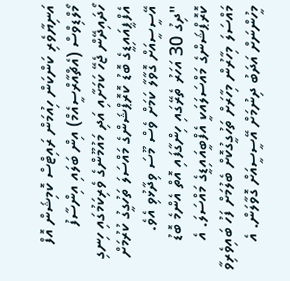އަނިޔާވެރި ކަންކަން ހިއުމަން ރައިޓްސް ކޮމިޝަން އޮފް މޯލްޑިވްސް (އެޗްއާރްސީއެމް) އިން ބަލައި އިންސާފު ހޯދައިދޭން ޖެހޭ ކަމަށާއި އަދި މައުމޫންގެ ވެރިކަމުގައި ހިނގި އެފްޕީއައިޑީގެ ބޮޑު ކޮރޮޕްޝަންގެ މައްސަލަ ތަހުގީގު ކުރުމަށް އޭސީސީއަށް ގޮވާލާ ކަމަށް ވެސް މޫސަ ވިދާޅުވި އެވެ.
"ދިގު 30 އަހަރު ތެރޭގައި ހިންގާފައި އޮތް އެންމެ ބޮޑު ކޮރޮޕްޝަންގެ މައްސަލައަކީ އެފްބީއައިޑީގެ މައްސަލަ. އެ މައްސަލަ މިހާރުން މިހާރަށް ތަހުގީގުކޮށް ބެލުމަށް ފަހު ބައިވެރިވާ މީހުންނަށް އަދަބު ދިނުމަށް އޭސީސީއަށް ގޮވާލަން. އެ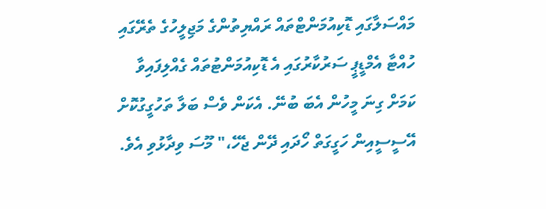މައްސަލާގައި ޑޮކިއުމަންޓްތައް ރައްޔިތުންގެ މަޖިލީހުގެ ތެރޭގައި ހުއްޓާ އެމްޑީޕީ ސަރުކާރުގައި އެ ޑޮކިއުމަންޓުތައް ގެއްލިފައިވާ ކަމަށް ގިނަ މީހުން އެބަ ބުނޭ. އެކަން ވެސް ބަލާ ތަހުގީގުކޮށް އޭސީސީއިން ހަގީގަތް ހޯދައި ދޭން ޖެހޭ،" މޫސަ ވިދާޅުވި އެވެ.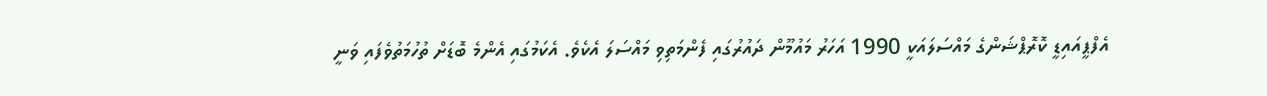އެފްޕީއައިޑީ ކޮރޮޕްޝަންގެ މައްސަލައަކީ 1990 އަހަރު މައުމޫން ދައުރުގައި ފެންމަތިވި މައްސަލަ އެކެވެ. އެކަމުގައި އެންމެ ބޮޑަށް ތުހުމަތުވެފައި ވަނީ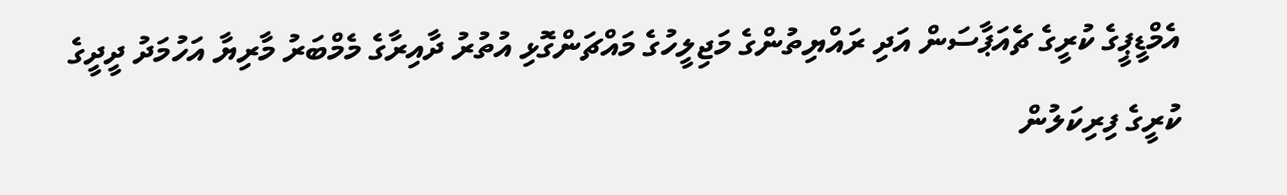އެމްޑީޕީގެ ކުރީގެ ޗެއަޕާސަން އަދި ރައްޔިތުންގެ މަޖިލީހުގެ މައްޗަންގޮޅި އުތުރު ދާއިރާގެ މެމްބަރު މާރިޔާ އަހުމަދު ދީދީގެ ކުރީގެ ފިރިކަލުން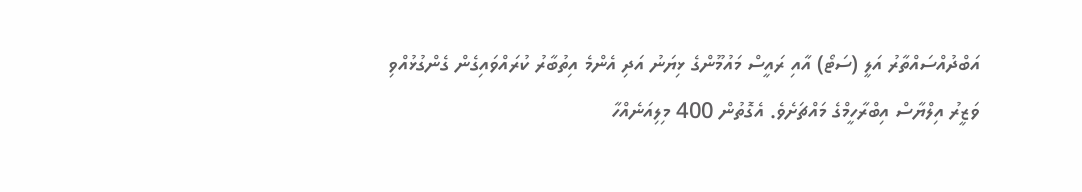އަބްދުއްސައްތާރު އަލީ (ސަޓޯ) އާއި ރައީސް މައުމޫންގެ ޅިޔަނު އަދި އެންމެ އިތުބާރު ކުރައްވައިގެން ގެންގުޅުއްވި ވަޒީރު އިލްޔާސް އިބްރާހީމްގެ މައްޗަށެވެ. އެގޮތުން 400 މިލިއަނެއްހާ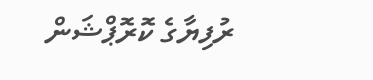ރުފިޔާގެ ކޮރޮޕްޝަން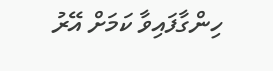ހިންގާފައިވާ ކަމަށް އޭރު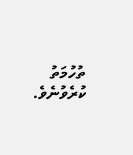ތުހުމަތު ކުރެވުނެވެ.